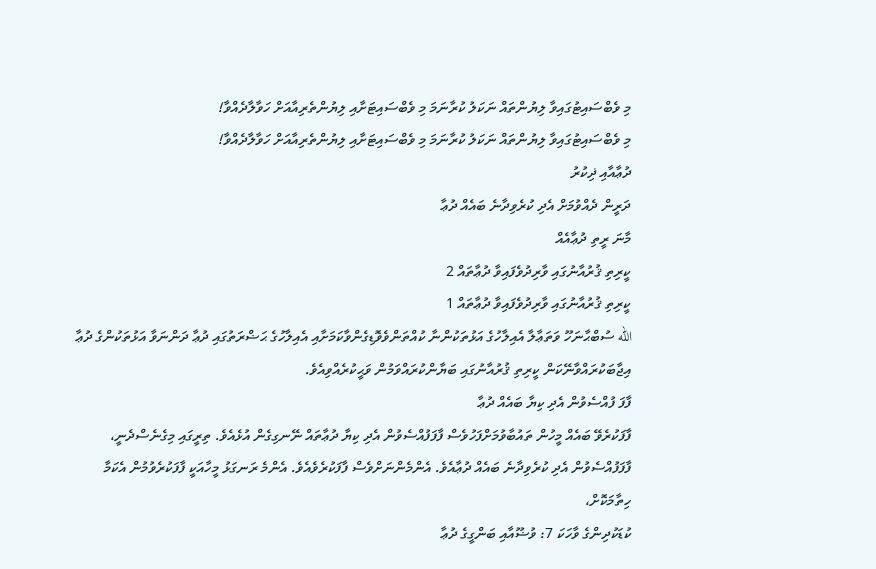މި ވެބްސައިޓުގައިވާ ލިޔުންތައް ނަކަލު ކުރާނަމަ މި ވެބްސައިޓަށާއި ލިޔުންތެރިއާއަށް ހަވާލާދެއްވާ!
މި ވެބްސައިޓުގައިވާ ލިޔުންތައް ނަކަލު ކުރާނަމަ މި ވެބްސައިޓަށާއި ލިޔުންތެރިއާއަށް ހަވާލާދެއްވާ!
ދުޢާއާއި ޛިކުރު
ދަރީން ދެއްވުމަށް އެދި ކުރެވިދާނެ ބައެއް ދުޢާ
މާނަ ރީތި ދުޢާއެއް
ކީރިތި ޤުރުއާނުގައި ވާރިދުވެފައިވާ ދުޢާތައް 2
ކީރިތި ޤުރުއާނުގައި ވާރިދުވެފައިވާ ދުޢާތައް 1
الله ސުބްޙާނަހޫ ވަތަޢާލާ އެއިލާހުގެ އަޅުތަކުންނާ ކުއްތަންވެވޮޑިގެންވާކަމަށާއި އެއިލާހުގެ ޙަޟްރަތުގައި ދުޢާ ދަންނަވާ އަޅުތަކުންގެ ދުޢާ އިޖާބަކުރައްވާނޭކަން ކީރިތި ޤުރުއާނުގައި ބަޔާންކުރައްވަމުން ވަޙީކުރެއްވިއެވެ.
ފާފަ ފުއްސެވުން އެދި ކިޔާ ބައެއް ދުޢާ
ފާފަކުރެވޭ ބައެއް މީހުން ތައުބާވުމަށްފަހުވެސް ފާފަފުއްސެވުން އެދި ކިޔާ ދުޢާތައް ނޭނގިގެން އުޅެއެވެ. ތިރީގައި މިގެނެސްދެނީ، ފާފަފުއްސެވުން އެދި ކުރެވިދާނެ ބައެއް ދުޢާއެވެ. އެންމެންނަށްވެސް ފާފަކުރެވެއެވެ. އެންމެ ރަނގަޅު މީހާއަކީ ފާފަކުރެވުމުން އެކަމާ ހިތާމަކޮށް،
ކުޑަކުދިންގެ ވާހަކަ 7: ވުޟޫއާއި ބަންގީގެ ދުޢާ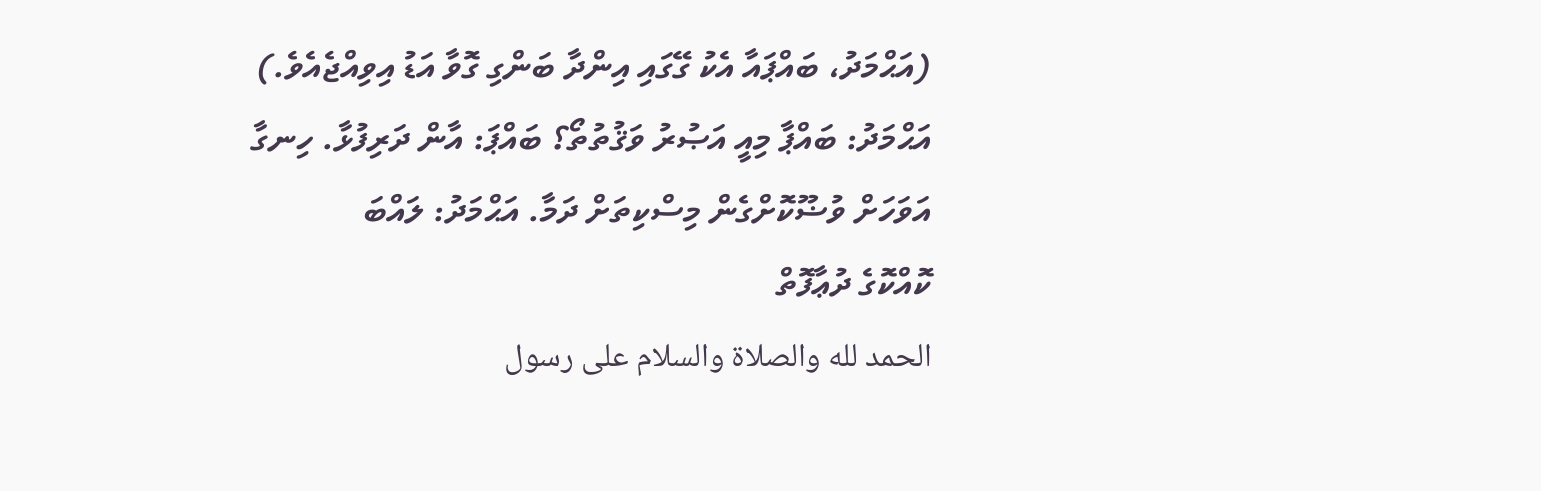(އަޙްމަދު، ބައްޕައާ އެކު ގޭގައި އިންދާ ބަންގި ގޮވާ އަޑު އިވިއްޖެއެވެ.) އަޙްމަދު: ބައްޕާ މިއީ އަޞުރު ވަޤުތުތޯ؟ ބައްޕަ: އާން ދަރިފުޅާ. ހިނގާ އަވަހަށް ވުޟޫކޮށްގެން މިސްކިތަށް ދަމާ. އަޙްމަދު: ލައްބަ
ކޮއްކޮގެ ދުޢާފޮތް
الحمد لله والصلاة والسلام على رسول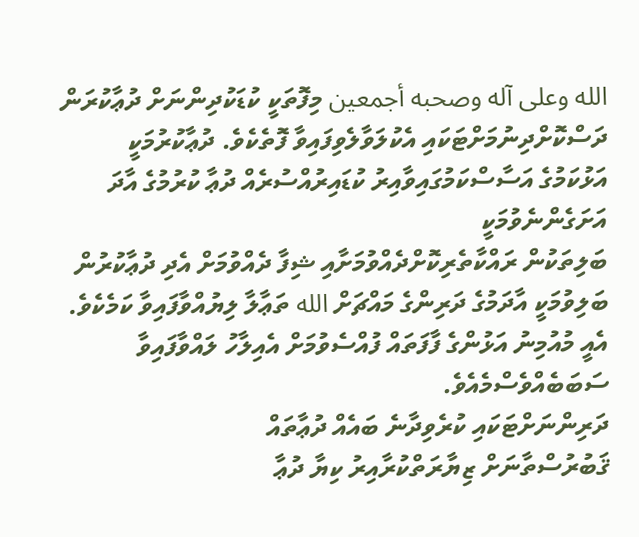الله وعلى آله وصحبه أجمعين މިފޮތަކީ ކުޑަކުދިންނަށް ދުޢާކުރަން ދަސްކޮށްދިނުމަށްޓަކައި އެކުލަވާލެވިފައިވާ ފޮތެކެވެ. ދުޢާކުރުމަކީ އަޅުކަމުގެ އަސާސްކަމުގައިވާއިރު ކުޑައިރުއްސުރެއް ދުޢާ ކުރުމުގެ އާދަ އަށަގެންނެވުމަކީ
ބަލިތަކުން ރައްކާތެރިކޮށްދެއްވުމަށާއި ޝިފާ ދެއްވުމަށް އެދި ދުޢާކުރުން
ބަލިވުމަކީ އާދަމުގެ ދަރިންގެ މައްޗަށް الله ތަޢާލާ ލިޔުއްވާފައިވާ ކަމެކެވެ. އެއީ މުއުމިނު އަޅުންގެ ފާފަތައް ފުއްސެވުމަށް އެއިލާހު ލައްވާފައިވާ ސަބަބެއްވެސްމެއެވެ.
ދަރިންނަށްޓަކައި ކުރެވިދާނެ ބައެއް ދުޢާތައް
ޤަބުރުސްތާނަށް ޒިޔާރަތްކުރާއިރު ކިޔާ ދުޢާ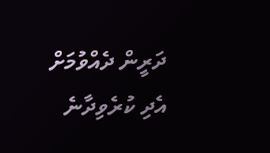ދަރީން ދެއްވުމަށް އެދި ކުރެވިދާނެ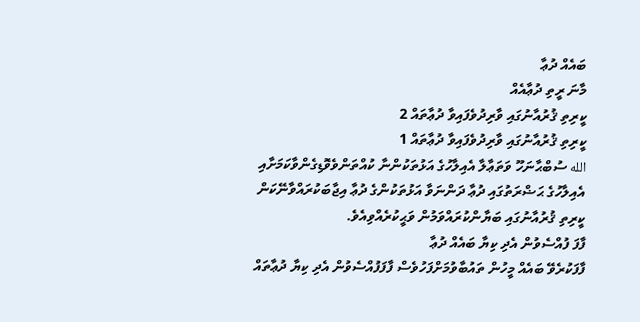ބައެއް ދުޢާ
މާނަ ރީތި ދުޢާއެއް
ކީރިތި ޤުރުއާނުގައި ވާރިދުވެފައިވާ ދުޢާތައް 2
ކީރިތި ޤުރުއާނުގައި ވާރިދުވެފައިވާ ދުޢާތައް 1
الله ސުބްޙާނަހޫ ވަތަޢާލާ އެއިލާހުގެ އަޅުތަކުންނާ ކުއްތަންވެވޮޑިގެންވާކަމަށާއި އެއިލާހުގެ ޙަޟްރަތުގައި ދުޢާ ދަންނަވާ އަޅުތަކުންގެ ދުޢާ އިޖާބަކުރައްވާނޭކަން ކީރިތި ޤުރުއާނުގައި ބަޔާންކުރައްވަމުން ވަޙީކުރެއްވިއެވެ.
ފާފަ ފުއްސެވުން އެދި ކިޔާ ބައެއް ދުޢާ
ފާފަކުރެވޭ ބައެއް މީހުން ތައުބާވުމަށްފަހުވެސް ފާފަފުއްސެވުން އެދި ކިޔާ ދުޢާތައް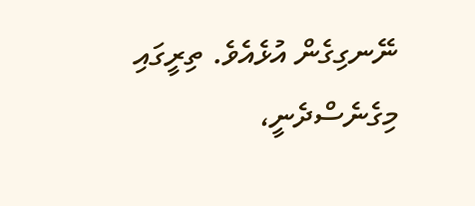ނޭނގިގެން އުޅެއެވެ. ތިރީގައި މިގެނެސްދެނީ،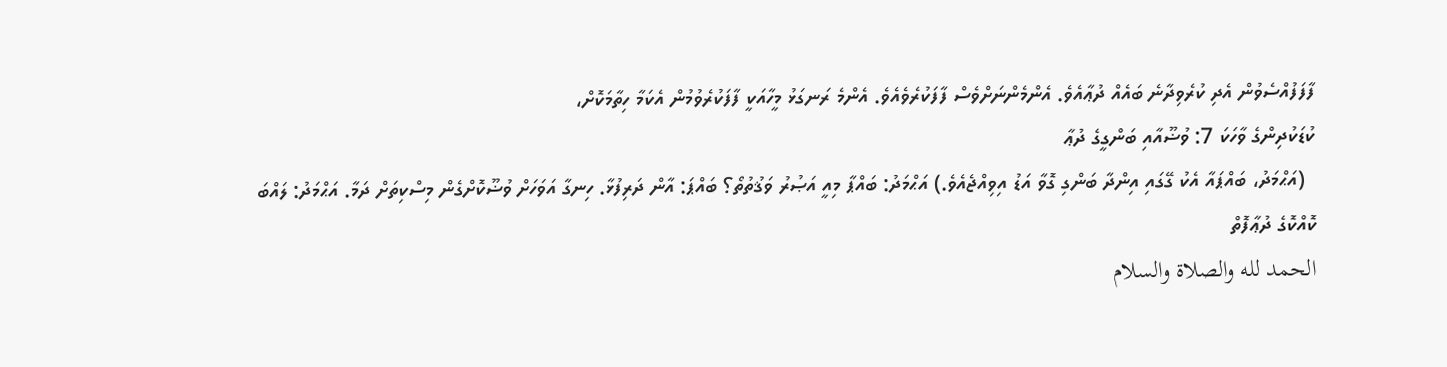ފާފަފުއްސެވުން އެދި ކުރެވިދާނެ ބައެއް ދުޢާއެވެ. އެންމެންނަށްވެސް ފާފަކުރެވެއެވެ. އެންމެ ރަނގަޅު މީހާއަކީ ފާފަކުރެވުމުން އެކަމާ ހިތާމަކޮށް،
ކުޑަކުދިންގެ ވާހަކަ 7: ވުޟޫއާއި ބަންގީގެ ދުޢާ
  (އަޙްމަދު، ބައްޕައާ އެކު ގޭގައި އިންދާ ބަންގި ގޮވާ އަޑު އިވިއްޖެއެވެ.) އަޙްމަދު: ބައްޕާ މިއީ އަޞުރު ވަޤުތުތޯ؟ ބައްޕަ: އާން ދަރިފުޅާ. ހިނގާ އަވަހަށް ވުޟޫކޮށްގެން މިސްކިތަށް ދަމާ. އަޙްމަދު: ލައްބަ
ކޮއްކޮގެ ދުޢާފޮތް
الحمد لله والصلاة والسلام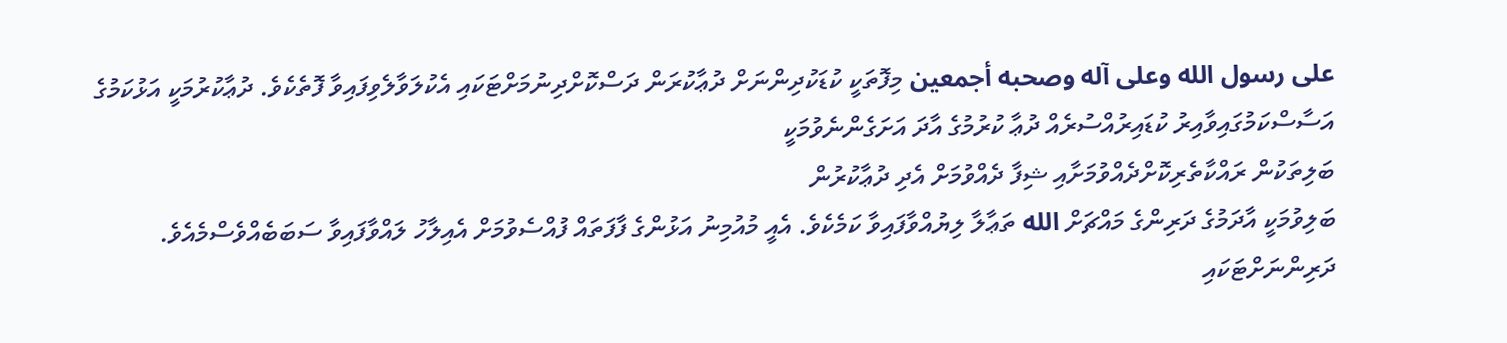على رسول الله وعلى آله وصحبه أجمعين މިފޮތަކީ ކުޑަކުދިންނަށް ދުޢާކުރަން ދަސްކޮށްދިނުމަށްޓަކައި އެކުލަވާލެވިފައިވާ ފޮތެކެވެ. ދުޢާކުރުމަކީ އަޅުކަމުގެ އަސާސްކަމުގައިވާއިރު ކުޑައިރުއްސުރެއް ދުޢާ ކުރުމުގެ އާދަ އަށަގެންނެވުމަކީ
ބަލިތަކުން ރައްކާތެރިކޮށްދެއްވުމަށާއި ޝިފާ ދެއްވުމަށް އެދި ދުޢާކުރުން
ބަލިވުމަކީ އާދަމުގެ ދަރިންގެ މައްޗަށް الله ތަޢާލާ ލިޔުއްވާފައިވާ ކަމެކެވެ. އެއީ މުއުމިނު އަޅުންގެ ފާފަތައް ފުއްސެވުމަށް އެއިލާހު ލައްވާފައިވާ ސަބަބެއްވެސްމެއެވެ.
ދަރިންނަށްޓަކައި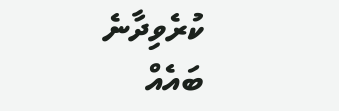ކުރެވިދާނެ ބައެއް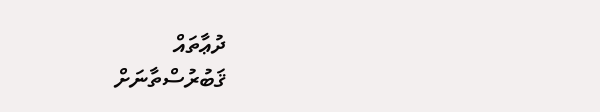ދުޢާތައް
ޤަބުރުސްތާނަށް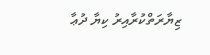ޒިޔާރަތްކުރާއިރު ކިޔާ ދުޢާ